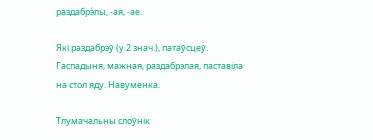раздабрэ́лы, ‑ая, ‑ае.

Які раздабрэў (у 2 знач.), патаўсцеў. Гаспадыня, мажная, раздабрэлая, паставіла на стол яду. Навуменка.

Тлумачальны слоўнік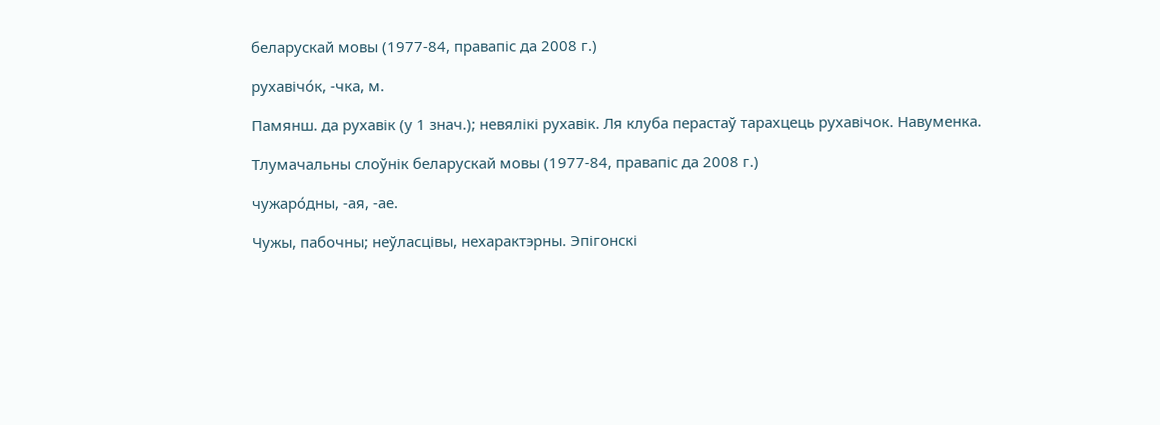беларускай мовы (1977-84, правапіс да 2008 г.)

рухавічо́к, ‑чка, м.

Памянш. да рухавік (у 1 знач.); невялікі рухавік. Ля клуба перастаў тарахцець рухавічок. Навуменка.

Тлумачальны слоўнік беларускай мовы (1977-84, правапіс да 2008 г.)

чужаро́дны, ‑ая, ‑ае.

Чужы, пабочны; неўласцівы, нехарактэрны. Эпігонскі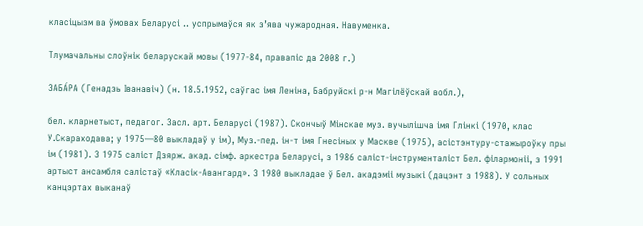класіцызм ва ўмовах Беларусі .. успрымаўся як з’ява чужародная. Навуменка.

Тлумачальны слоўнік беларускай мовы (1977-84, правапіс да 2008 г.)

ЗАБА́РА (Генадзь Іванавіч) (н. 18.5.1952, саўгас імя Леніна, Бабруйскі р-н Магілёўскай вобл.),

бел. кларнетыст, педагог. Засл. арт. Беларусі (1987). Скончыў Мінскае муз. вучылішча імя Глінкі (1970, клас У.Скараходава; у 1975—80 выкладаў у ім), Муз.-пед. ін-т імя Гнесіных у Маскве (1975), асістэнтуру-стажыроўку пры ім (1981). З 1975 саліст Дзярж. акад. сімф. аркестра Беларусі, з 1986 саліст-інструменталіст Бел. філармоніі, з 1991 артыст ансамбля салістаў «Класік-Авангард». З 1980 выкладае ў Бел. акадэміі музыкі (дацэнт з 1988). У сольных канцэртах выканаў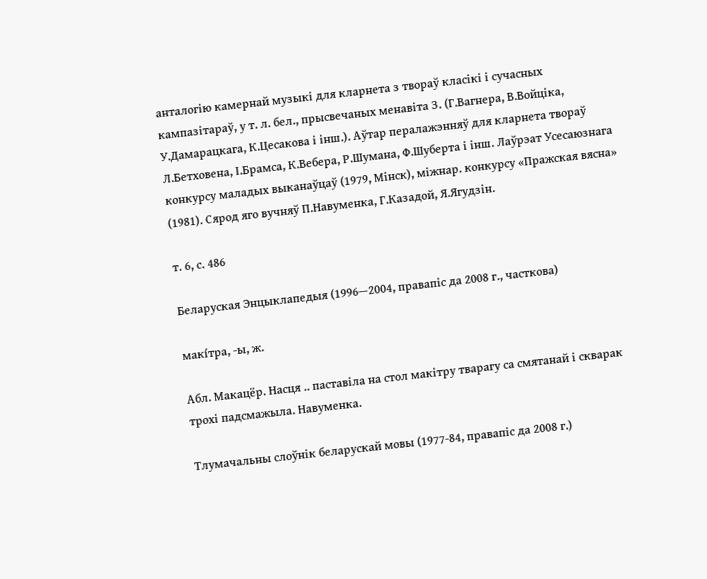анталогію камернай музыкі для кларнета з твораў класікі і сучасных кампазітараў, у т. л. бел., прысвечаных менавіта З. (Г.Вагнера, В.Войціка, У.Дамарацкага, К.Цесакова і інш.). Аўтар пералажэнняў для кларнета твораў Л.Бетховена, І.Брамса, К.Вебера, Р.Шумана, Ф.Шуберта і інш. Лаўрэат Усесаюзнага конкурсу маладых выканаўцаў (1979, Мінск), міжнар. конкурсу «Пражская вясна» (1981). Сярод яго вучняў П.Навуменка, Г.Казадой, Я.Ягудзін.

т. 6, с. 486

Беларуская Энцыклапедыя (1996—2004, правапіс да 2008 г., часткова)

макі́тра, ‑ы, ж.

Абл. Макацёр. Насця .. паставіла на стол макітру тварагу са смятанай і скварак трохі падсмажыла. Навуменка.

Тлумачальны слоўнік беларускай мовы (1977-84, правапіс да 2008 г.)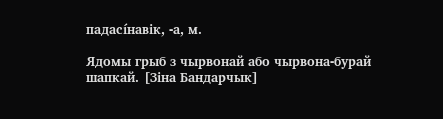падасі́навік, ‑а, м.

Ядомы грыб з чырвонай або чырвона-бурай шапкай. [Зіна Бандарчык]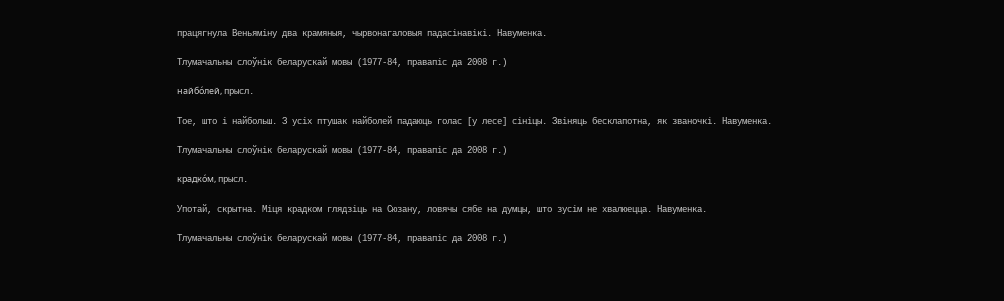працягнула Веньяміну два крамяныя, чырвонагаловыя падасінавікі. Навуменка.

Тлумачальны слоўнік беларускай мовы (1977-84, правапіс да 2008 г.)

найбо́лей, прысл.

Тое, што і найбольш. З усіх птушак найболей падаюць голас [у лесе] сініцы. Звіняць бесклапотна, як званочкі. Навуменка.

Тлумачальны слоўнік беларускай мовы (1977-84, правапіс да 2008 г.)

крадко́м, прысл.

Употай, скрытна. Міця крадком глядзіць на Сюзану, ловячы сябе на думцы, што зусім не хвалюецца. Навуменка.

Тлумачальны слоўнік беларускай мовы (1977-84, правапіс да 2008 г.)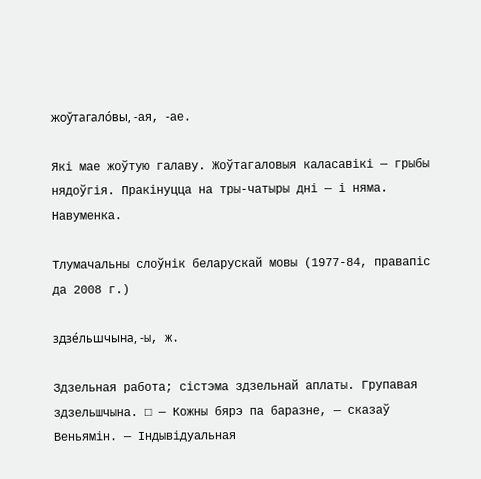жоўтагало́вы, ‑ая, ‑ае.

Які мае жоўтую галаву. Жоўтагаловыя каласавікі — грыбы нядоўгія. Пракінуцца на тры-чатыры дні — і няма. Навуменка.

Тлумачальны слоўнік беларускай мовы (1977-84, правапіс да 2008 г.)

здзе́льшчына, ‑ы, ж.

Здзельная работа; сістэма здзельнай аплаты. Групавая здзельшчына. □ — Кожны бярэ па баразне, — сказаў Веньямін. — Індывідуальная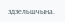здзельшчына.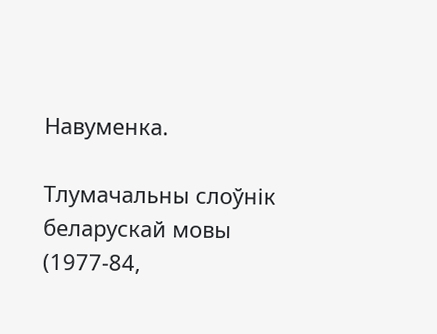Навуменка.

Тлумачальны слоўнік беларускай мовы (1977-84,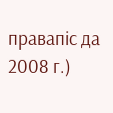правапіс да 2008 г.)